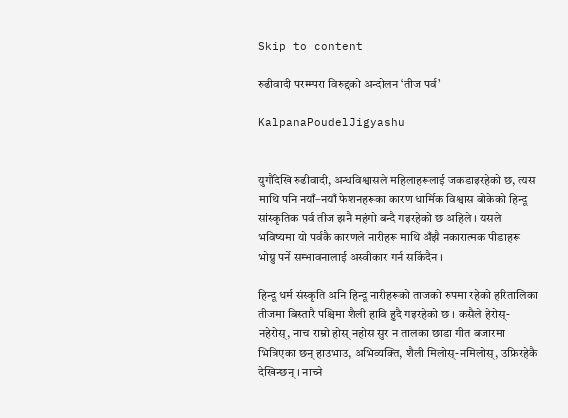Skip to content

रुढीवादी परम्म्परा विरुद्दको अन्दोलन ‘तीज पर्व’

KalpanaPoudelJigyashu


युगौंदेखि रुढीवादी, अन्धविश्वासले महिलाहरूलाई जकडाइरहेको छ, त्यस माथि पनि नयाँ–नयाँ फेशनहरूका कारण धार्मिक विश्वास बोकेको हिन्दू सांस्कृतिक पर्व तीज झनै महंगो बन्दै गइरहेको छ अहिले । यसले भविष्यमा यो पर्वकै कारणले नारीहरू माथि अँझै नकारात्मक पीडाहरू भोग्नु पर्ने सम्भावनालाई अस्वीकार गर्न सकिंदैन ।

हिन्दू धर्म संस्कृति अनि हिन्दू नारीहरूको ताजको रुपमा रहेको हरितालिका तीजमा बिस्तारै पश्चिमा शैली हावि हुदै गइरहेको छ । कसैले हेरोस्-नहेरोस्, नाच राम्रो होस् नहोस सुर न तालका छाडा गीत बजारमा भित्रिएका छन् हाउभाउ, अभिव्यक्ति, शैली मिलोस्-नमिलोस्, उफ्रिरहेकै देखिन्छन् । नाच्ने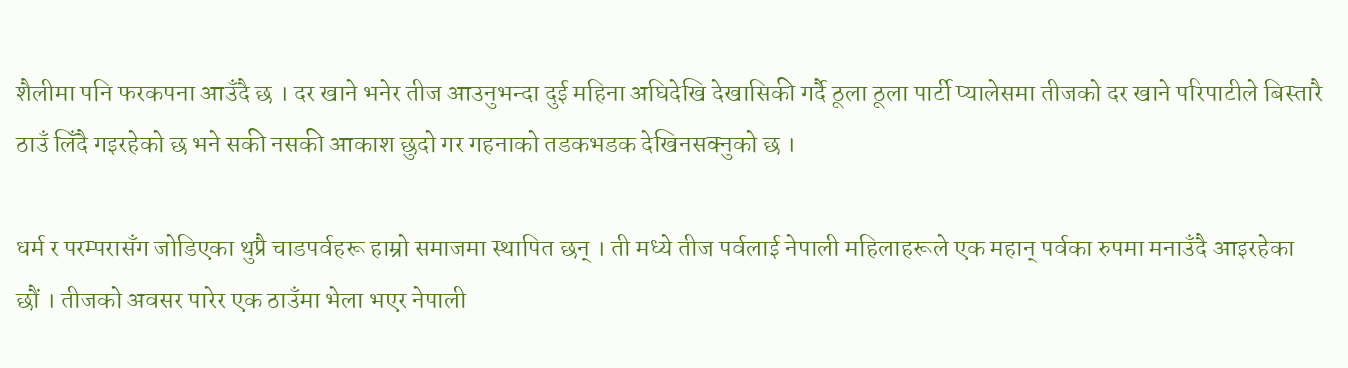शैलीमा पनि फरकपना आउँदै छ । दर खाने भनेर तीज आउनुभन्दा दुई महिना अघिदेखि देखासिकी गर्दै ठूला ठूला पार्टी प्यालेसमा तीजको दर खाने परिपाटीले बिस्तारै ठाउँ लिँदै गइरहेको छ भने सकी नसकी आकाश छुदो गर गहनाको तडकभडक देखिनसक्नुको छ ।

धर्म र परम्परासँग जोडिएका थुप्रै चाडपर्वहरू हाम्रो समाजमा स्थापित छन् । ती मध्ये तीज पर्वलाई नेपाली महिलाहरूले एक महान् पर्वका रुपमा मनाउँदै आइरहेका छौं । तीजको अवसर पारेर एक ठाउँमा भेला भएर नेपाली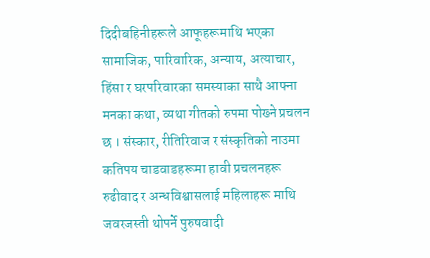दिदीबहिनीहरूले आफूहरूमाथि भएका सामाजिक, पारिवारिक, अन्याय, अत्याचार, हिंसा र घरपरिवारका समस्याका साथै आफ्ना मनका कथा, व्यथा गीतको रुपमा पोख्ने प्रचलन छ । संस्कार, रीतिरिवाज र संस्कृतिको नाउमा कतिपय चाडवाडहरूमा हावी प्रचलनहरू रुढीवाद र अन्धविश्वासलाई महिलाहरू माथि जवरजस्ती थोपर्ने पुरुषवादी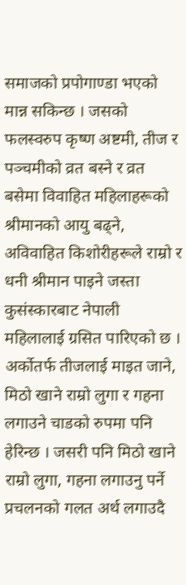समाजको प्रपोगाण्डा भएको मान्न सकिन्छ । जसको फलस्वरुप कृष्ण अष्टमी, तीज र पञ्चमीको व्रत बस्ने र व्रत बसेमा विवाहित महिलाहरूको श्रीमानको आयु बढ्ने, अविवाहित किशोरीहरूले राम्रो र धनी श्रीमान पाइने जस्ता कुसंस्कारबाट नेपाली महिलालाई ग्रसित पारिएको छ । अर्कोतर्फ तीजलाई माइत जाने, मिठो खाने राम्रो लुगा र गहना लगाउने चाडको रुपमा पनि हेरिन्छ । जसरी पनि मिठो खाने राम्रो लुगा, गहना लगाउनु पर्ने प्रचलनको गलत अर्थ लगाउदै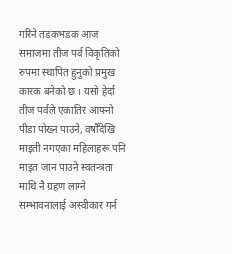गरिने तडकभडक आज समाजमा तीज पर्व विकृतिको रुपमा स्थापित हुनुको प्रमुख कारक बनेको छ । यसो हेर्दा तीज पर्वले एकातिर आफ्नो पीडा पोख्न पाउने, वर्षौँदेखि माइती नगएका महिलाहरू पनि माइत जान पाउने स्वतन्त्रता माथि नै ग्रहण लाग्ने सम्भावनालाई अस्वीकार गर्न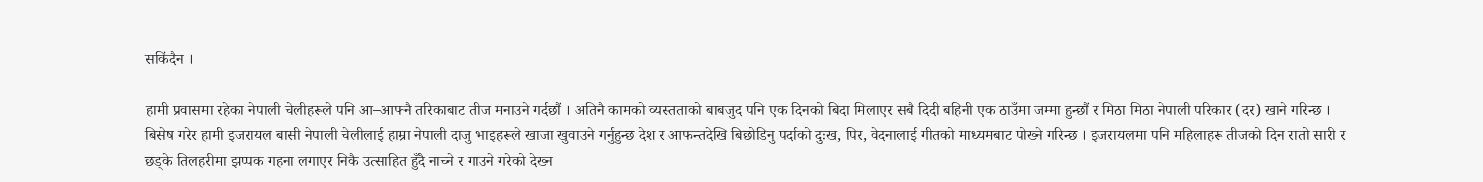सकिंदैन ।

हामी प्रवासमा रहेका नेपाली चेलीहरूले पनि आ–आफ्नै तरिकाबाट तीज मनाउने गर्दछौं । अतिनै कामको व्यस्तताको बाबजुद पनि एक दिनको बिदा मिलाएर सबै दिदी बहिनी एक ठाउँमा जम्मा हुन्छौं र मिठा मिठा नेपाली परिकार (दर) खाने गरिन्छ । बिसेष गरेर हामी इजरायल बासी नेपाली चेलीलाई हाम्रा नेपाली दाजु भाइहरूले खाजा खुवाउने गर्नुहुन्छ देश र आफन्तदेखि बिछोडिनु पर्दाको दुःख, पिर, वेदनालाई गीतको माध्यमबाट पोख्ने गरिन्छ । इजरायलमा पनि महिलाहरू तीजको दिन रातो सारी र छड्के तिलहरीमा झप्पक गहना लगाएर निकै उत्साहित हुँदै नाच्ने र गाउने गरेको देख्न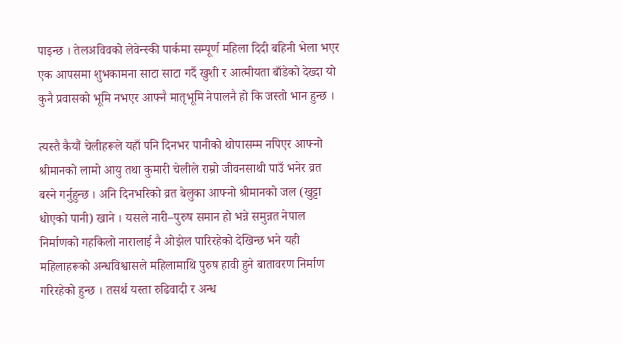पाइन्छ । तेलअविवको लेवेन्स्की पार्कमा सम्पूर्ण महिला दिदी बहिनी भेला भएर एक आपसमा शुभकामना साटा साटा गर्दै खुशी र आत्मीयता बाँडेको देख्दा यो कुनै प्रवासको भूमि नभएर आफ्नै मातृभूमि नेपालनै हो कि जस्तो भान हुन्छ ।

त्यस्तै कैयौं चेलीहरूले यहाँ पनि दिनभर पानीको थोपासम्म नपिएर आफ्नो श्रीमानको लामो आयु तथा कुमारी चेलीले राम्रो जीवनसाथी पाउँ भनेर व्रत बस्ने गर्नुहुन्छ । अनि दिनभरिको व्रत बेलुका आफ्नो श्रीमानको जल (खुट्टा धोएको पानी) खाने । यसले नारी–पुरुष समान हो भन्ने समुन्नत नेपाल निर्माणको गहकिलो नारालाई नै ओझेल पारिरहेको देखिन्छ भने यही महिलाहरूको अन्धविश्वासले महिलामाथि पुरुष हावी हुने बातावरण निर्माण गरिरहेको हुन्छ । तसर्थ यस्ता रुढिवादी र अन्ध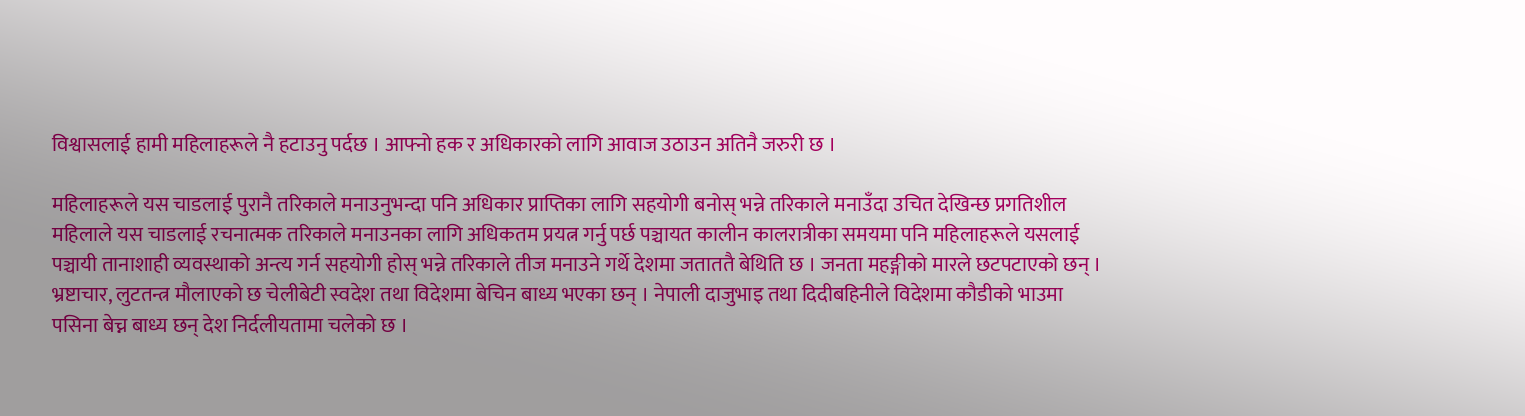विश्वासलाई हामी महिलाहरूले नै हटाउनु पर्दछ । आफ्नो हक र अधिकारको लागि आवाज उठाउन अतिनै जरुरी छ ।

महिलाहरूले यस चाडलाई पुरानै तरिकाले मनाउनुभन्दा पनि अधिकार प्राप्तिका लागि सहयोगी बनोस् भन्ने तरिकाले मनाउँदा उचित देखिन्छ प्रगतिशील महिलाले यस चाडलाई रचनात्मक तरिकाले मनाउनका लागि अधिकतम प्रयत्न गर्नु पर्छ पञ्चायत कालीन कालरात्रीका समयमा पनि महिलाहरूले यसलाई पञ्चायी तानाशाही व्यवस्थाको अन्त्य गर्न सहयोगी होस् भन्ने तरिकाले तीज मनाउने गर्थे देशमा जताततै बेथिति छ । जनता महङ्गीको मारले छटपटाएको छन् । भ्रष्टाचार, लुटतन्त्र मौलाएको छ चेलीबेटी स्वदेश तथा विदेशमा बेचिन बाध्य भएका छन् । नेपाली दाजुभाइ तथा दिदीबहिनीले विदेशमा कौडीको भाउमा पसिना बेच्न बाध्य छन् देश निर्दलीयतामा चलेको छ ।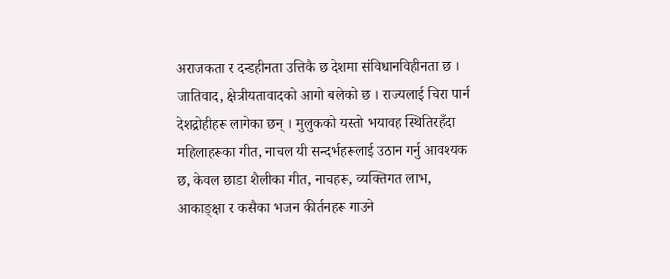अराजकता र दन्डहीनता उत्तिकै छ देशमा संविधानविहीनता छ । जातिवाद, क्षेत्रीयतावादको आगो बलेको छ । राज्यलाई चिरा पार्न देशद्रोहीहरू लागेका छन् । मुलुकको यस्तो भयावह स्थितिरहँदा महिलाहरूका गीत, नाचल यी सन्दर्भहरूलाई उठान गर्नु आवश्यक छ, केवल छाडा शैलीका गीत, नाचहरू, व्यक्तिगत लाभ, आकाङ्क्षा र कसैका भजन कीर्तनहरू गाउने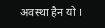अवस्था हैन यो ।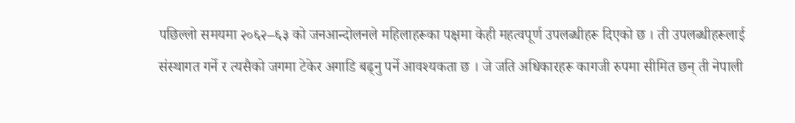पछिल्लो समयमा २०६२–६३ को जनआन्दोलनले महिलाहरूका पक्षमा केही महत्वपूर्ण उपलब्धीहरू दिएको छ । ती उपलब्धीहरूलाई संस्थागत गर्ने र त्यसैको जगमा टेकेर अगाडि बढ्नु पर्ने आवश्यकता छ । जे जति अधिकारहरू कागजी रुपमा सीमित छन् ती नेपाली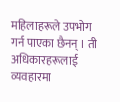महिलाहरूले उपभोग गर्न पाएका छैनन् । ती अधिकारहरूलाई व्यवहारमा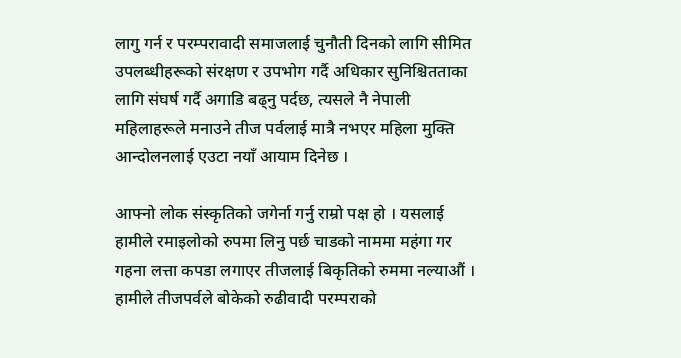लागु गर्न र परम्परावादी समाजलाई चुनौती दिनको लागि सीमित उपलब्धीहरूको संरक्षण र उपभोग गर्दै अधिकार सुनिश्चितताका लागि संघर्ष गर्दै अगाडि बढ्नु पर्दछ, त्यसले नै नेपाली महिलाहरूले मनाउने तीज पर्वलाई मात्रै नभएर महिला मुक्ति आन्दोलनलाई एउटा नयाँ आयाम दिनेछ ।

आफ्नो लोक संस्कृतिको जगेर्ना गर्नु राम्रो पक्ष हो । यसलाई हामीले रमाइलोको रुपमा लिनु पर्छ चाडको नाममा महंगा गर गहना लत्ता कपडा लगाएर तीजलाई बिकृतिको रुममा नल्याऔं । हामीले तीजपर्वले बोकेको रुढीवादी परम्पराको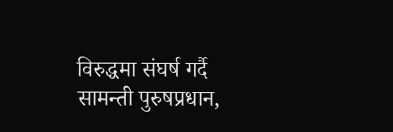विरुद्धमा संघर्ष गर्दै सामन्ती पुरुषप्रधान,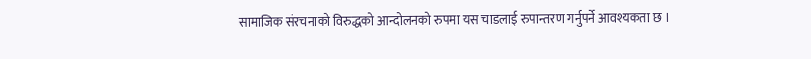सामाजिक संरचनाको विरुद्धको आन्दोलनको रुपमा यस चाडलाई रुपान्तरण गर्नुपर्ने आवश्यकता छ ।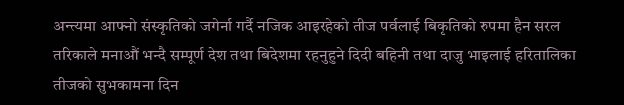अन्त्यमा आफ्नो संस्कृतिको जगेर्ना गर्दै नजिक आइरहेको तीज पर्वलाई बिकृतिको रुपमा हैन सरल तरिकाले मनाऔं भन्दै सम्पूर्ण देश तथा बिदेशमा रहनुहुने दिदी बहिनी तथा दाजु भाइलाई हरितालिका तीजको सुभकामना दिन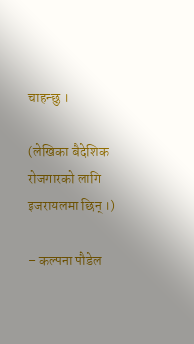चाहन्छु ।

(लेखिका बैदेशिक रोजगारको लागि इजरायलमा छिन् ।)

– कल्पना पौडेल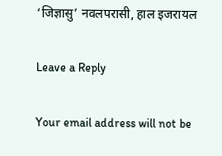‘जिज्ञासु’ नवलपरासी, हाल इजरायल

Leave a Reply

Your email address will not be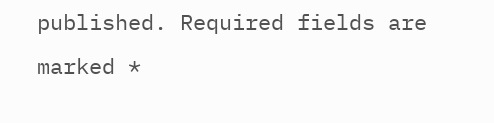published. Required fields are marked *